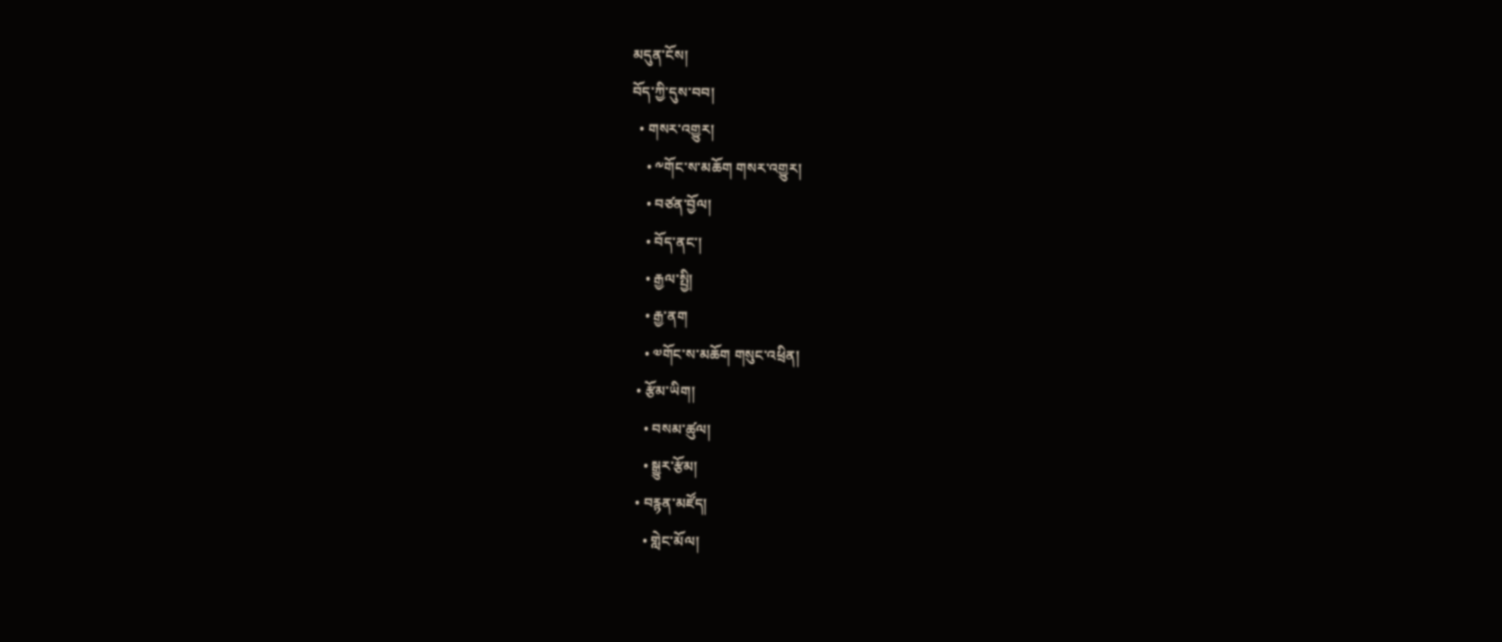མདུན་ངོས།
བོད་ཀྱི་དུས་བབ།
  • གསར་འགྱུར།
    • ༸གོང་ས་མཆོག གསར་འགྱུར།
    • བཙན་བྱོལ།
    • བོད་ནང་།
    • རྒྱལ་སྤྱི།
    • རྒྱ་ནག
    • ༧གོང་ས་མཆོག གསུང་འཕྲིན།
  • རྩོམ་ཡིག།
    • བསམ་ཚུལ།
    • སྒྱུར་རྩོམ།
  • བརྙན་མཛོད།
    • གླེང་མོལ།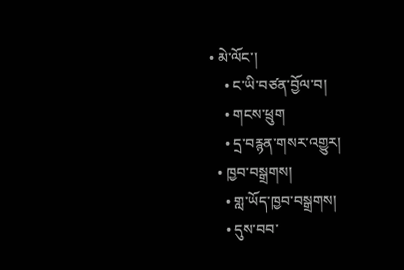• མེ་ལོང་།
    • ང་ཡི་བཙན་བྱོལ་བ།
    • གངས་ཕྲུག
    • དྲ་བརྙན་གསར་འགྱུར།
  • ཁྱབ་བསྒྲགས།
    • གླ་ཡོད་ཁྱབ་བསྒྲགས།
    • དུས་བབ་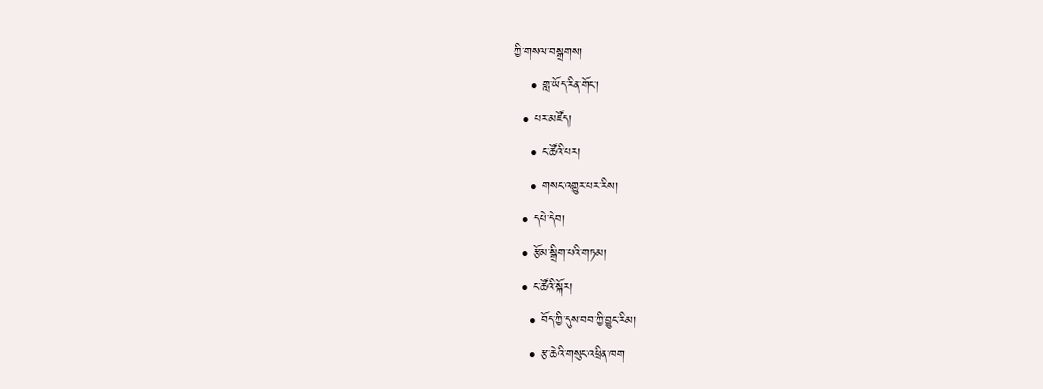ཀྱི་གསལ་བསྒྲགས།
    • གླ་ཡོད་རིན་གོང་།
  • པར་མཛོད།
    • ང་ཚོའི་པར།
    • གསང་འགྱུར་པར་རིས།
  • དཔེ་དེབ།
  • རྩོམ་སྒྲིག་པའི་གཏམ།
  • ང་ཚོའི་སྐོར།
    • བོད་ཀྱི་དུས་བབ་ཀྱི་བྱུང་རིམ།
    • རྩ་ཆེའི་གསུང་འཕྲིན་ཁག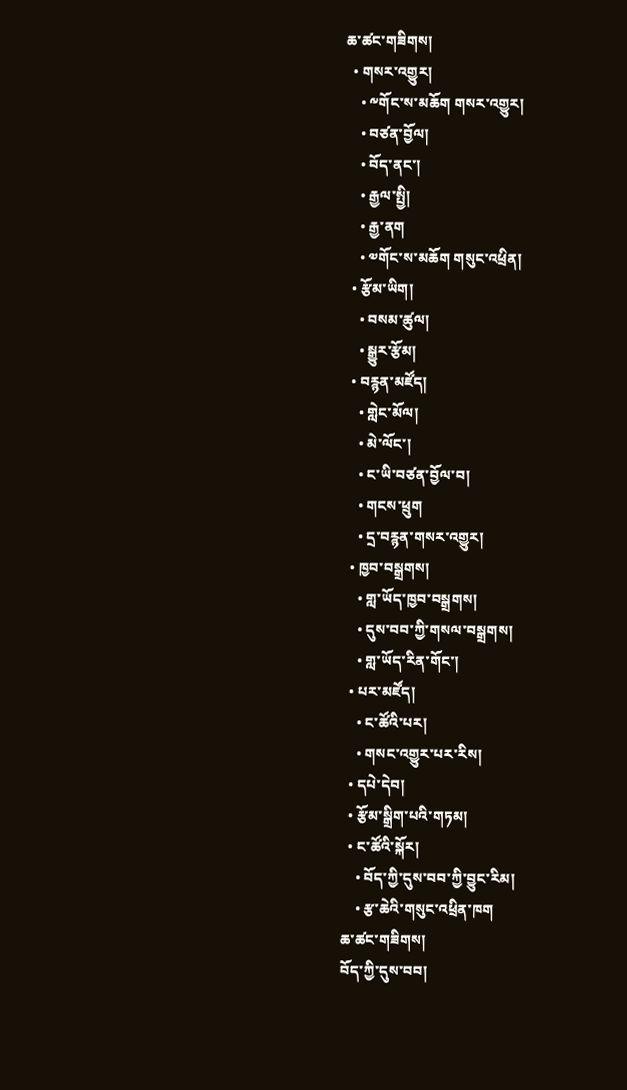ཆ་ཚང་གཟིགས།
  • གསར་འགྱུར།
    • ༸གོང་ས་མཆོག གསར་འགྱུར།
    • བཙན་བྱོལ།
    • བོད་ནང་།
    • རྒྱལ་སྤྱི།
    • རྒྱ་ནག
    • ༧གོང་ས་མཆོག གསུང་འཕྲིན།
  • རྩོམ་ཡིག།
    • བསམ་ཚུལ།
    • སྒྱུར་རྩོམ།
  • བརྙན་མཛོད།
    • གླེང་མོལ།
    • མེ་ལོང་།
    • ང་ཡི་བཙན་བྱོལ་བ།
    • གངས་ཕྲུག
    • དྲ་བརྙན་གསར་འགྱུར།
  • ཁྱབ་བསྒྲགས།
    • གླ་ཡོད་ཁྱབ་བསྒྲགས།
    • དུས་བབ་ཀྱི་གསལ་བསྒྲགས།
    • གླ་ཡོད་རིན་གོང་།
  • པར་མཛོད།
    • ང་ཚོའི་པར།
    • གསང་འགྱུར་པར་རིས།
  • དཔེ་དེབ།
  • རྩོམ་སྒྲིག་པའི་གཏམ།
  • ང་ཚོའི་སྐོར།
    • བོད་ཀྱི་དུས་བབ་ཀྱི་བྱུང་རིམ།
    • རྩ་ཆེའི་གསུང་འཕྲིན་ཁག
ཆ་ཚང་གཟིགས།
བོད་ཀྱི་དུས་བབ།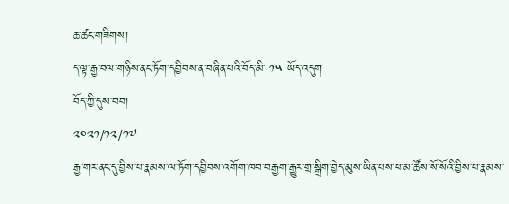ཆ་ཚང་གཟིགས།
ད་ལྟ་རྒྱ་བལ་གཉིས་ནང་ཏོག་དབྱིབས་ན་བཞིན་པའི་བོད་མི་ ༡༥ ཡོད་འདུག
བོད་ཀྱི་དུས་བབ།
༢༠༢༡/༡༢/༡༧
རྒྱ་གར་ནང་དུ་བྱིས་པ་རྣམས་ལ་ཏོག་དབྱིབས་འགོག་ཁབ་བརྒྱག་རྒྱུར་གྲ་སྒྲིག་བྱེད་མུས་ཡིན་པས་ཕ་མ་ཚོས་སོ་སོའི་བྱིས་པ་རྣམས་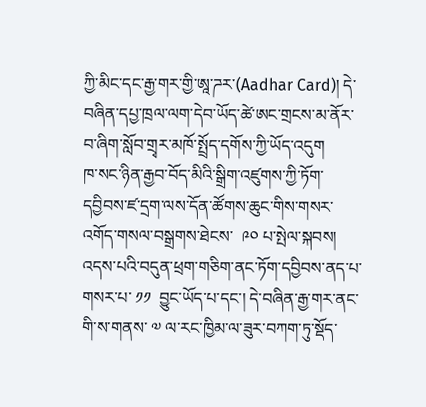ཀྱི་མིང་དང་རྒྱ་གར་གྱི་ཨཱ་ཌར་(Aadhar Card)། དེ་བཞིན་དཔྱ་ཁྲལ་ལག་དེབ་ཡོད་ཚེ་ཨང་གྲངས་མ་ནོར་བ་ཞིག་སློབ་གྲྭར་མཁོ་སྤྲོད་དགོས་ཀྱི་ཡོད་འདུག
ཁ་སང་ཉིན་རྒྱབ་བོད་མིའི་སྒྲིག་འཛུགས་ཀྱི་ཏོག་དབྱིབས་ཛ་དྲག་ལས་དོན་ཚོགས་ཆུང་གིས་གསར་འགོད་གསལ་བསྒྲགས་ཐེངས་  ༩༠ པ་སྤེལ་སྐབས། འདས་པའི་བདུན་ཕྲག་གཅིག་ནང་ཏོག་དབྱིབས་ནད་པ་གསར་པ་ ༡༡  བྱུང་ཡོད་པ་དང་། དེ་བཞིན་རྒྱ་གར་ནང་གི་ས་གནས་ ༧ ལ་རང་ཁྱིམ་ལ་ཟུར་བཀག་ཏུ་སྡོད་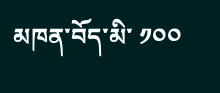མཁན་བོད་མི་ ༡༠༠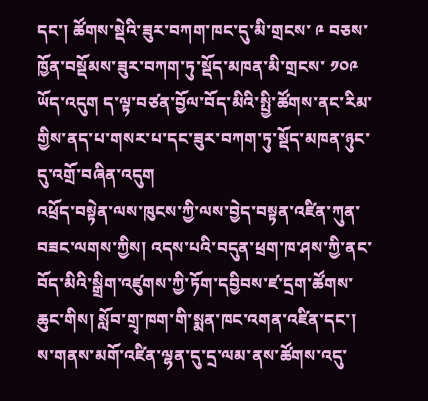དང་། ཚོགས་སྡེའི་ཟུར་བཀག་ཁང་དུ་མི་གྲངས་ ༩ བཅས་ཁྱོན་བསྡོམས་ཟུར་བཀག་ཏུ་སྡོད་མཁན་མི་གྲངས་ ༡༠༩  ཡོད་འདུག ད་ལྟ་བཙན་བྱོལ་བོད་མིའི་སྤྱི་ཚོགས་ནང་རིམ་གྱིས་ནད་པ་གསར་པ་དང་ཟུར་བཀག་ཏུ་སྡོད་མཁན་ཉུང་དུ་འགྲོ་བཞིན་འདུག
འཕྲོད་བསྟེན་ལས་ཁུངས་ཀྱི་ལས་བྱེད་བསྟན་འཛིན་ཀུན་བཟང་ལགས་ཀྱིས། འདས་པའི་བདུན་ཕྲག་ཁ་ཤས་ཀྱི་ནང་བོད་མིའི་སྒྲིག་འཛུགས་ཀྱི་ཏོག་དབྱིབས་ཛ་དྲག་ཚོགས་ཆུང་གིས། སློབ་གྲྭ་ཁག་གི་སྨན་ཁང་འགན་འཛིན་དང་།  ས་གནས་མགོ་འཛིན་ལྷན་དུ་དྲ་ལམ་ནས་ཚོགས་འདུ་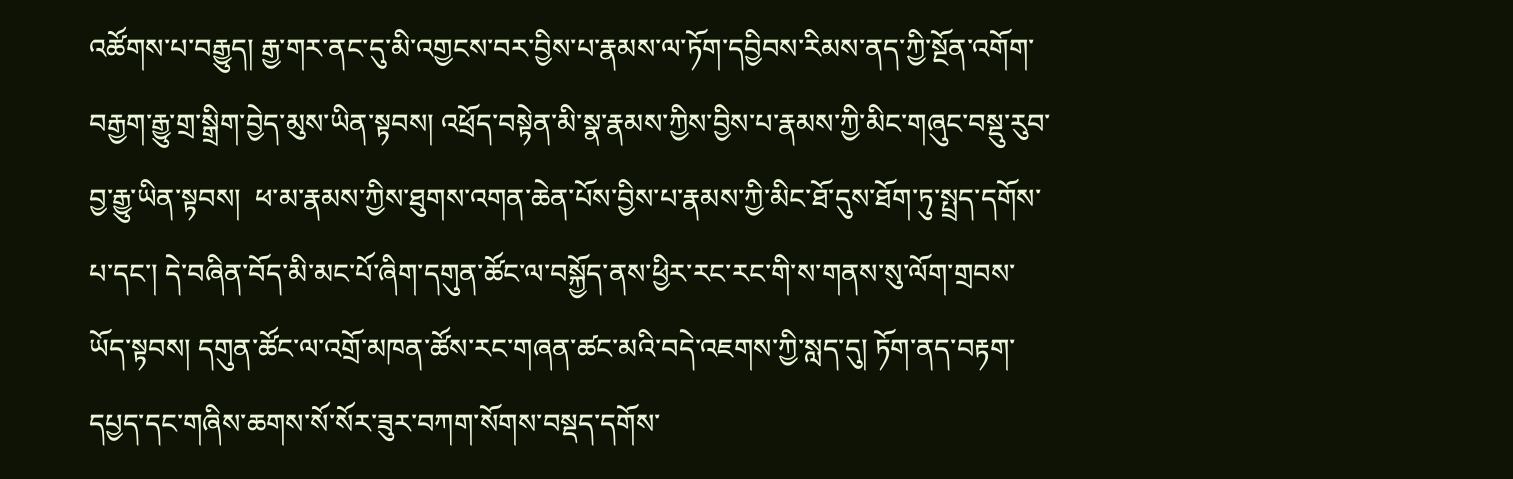འཚོགས་པ་བརྒྱུད། རྒྱ་གར་ནང་དུ་མི་འགྱངས་བར་བྱིས་པ་རྣམས་ལ་ཏོག་དབྱིབས་རིམས་ནད་ཀྱི་སྔོན་འགོག་བརྒྱག་རྒྱུ་གྲ་སྒྲིག་བྱེད་མུས་ཡིན་སྟབས། འཕྲོད་བསྟེན་མི་སྣ་རྣམས་ཀྱིས་བྱིས་པ་རྣམས་ཀྱི་མིང་གཞུང་བསྡུ་རུབ་བྱ་རྒྱུ་ཡིན་སྟབས།  ཕ་མ་རྣམས་ཀྱིས་ཐུགས་འགན་ཆེན་པོས་བྱིས་པ་རྣམས་ཀྱི་མིང་ཐོ་དུས་ཐོག་ཏུ་སྤྲད་དགོས་པ་དང་། དེ་བཞིན་བོད་མི་མང་པོ་ཞིག་དགུན་ཚོང་ལ་བསྐྱོད་ནས་ཕྱིར་རང་རང་གི་ས་གནས་སུ་ལོག་གྲབས་ཡོད་སྟབས། དགུན་ཚོང་ལ་འགྲོ་མཁན་ཚོས་རང་གཞན་ཚང་མའི་བདེ་འཇགས་ཀྱི་སླད་དུ། ཏོག་ནད་བརྟག་དཔྱད་དང་གཞིས་ཆགས་སོ་སོར་ཟུར་བཀག་སོགས་བསྡད་དགོས་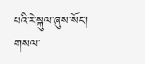པའི་རེ་སྐུལ་ཞུས་སོང་།
གསལ་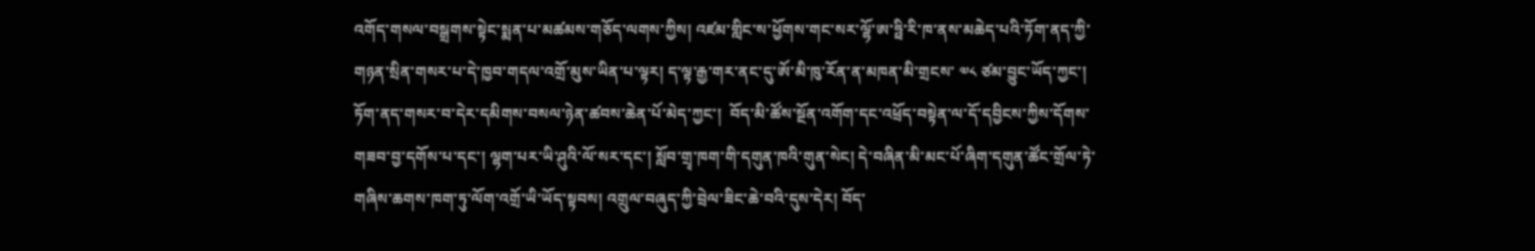འགོད་གསལ་བསྒྲགས་སྟེང་སྨན་པ་མཚམས་གཅོད་ལགས་ཀྱིས། འཛམ་གླིང་ས་ཕྱོགས་གང་སར་ལྷོ་ཨ་ཧྥི་རི་ཁ་ནས་མཆེད་པའི་ཏོག་ནད་ཀྱི་གཉན་སྲིན་གསར་པ་དེ་ཁྱབ་གདལ་འགྲོ་མུས་ཡིན་པ་ལྟར། ད་ལྟ་རྒྱ་གར་ནང་དུ་ཨོ་མི་ཁུ་རོན་ན་མཁན་མི་གྲངས་ ༧༨ ཙམ་བྱུང་ཡོད་ཀྱང་། ཏོག་ནད་གསར་བ་དེར་དམིགས་བསལ་ཉེན་ཚབས་ཆེན་པོ་མེད་ཀྱང་།  བོད་མི་ཚོས་སྔོན་འགོག་དང་འཕྲོད་བསྟེན་ལ་དོ་དབྱིངས་ཀྱིས་དོགས་གཟབ་བྱ་དགོས་པ་དང་། ལྷག་པར་ཡི་ཤུའི་ལོ་སར་དང་། སློབ་གྲྭ་ཁག་གི་དགུན་ཁའི་གུན་སེང། དེ་བཞིན་མི་མང་པོ་ཞིག་དགུན་ཚོང་གྲོལ་ཏེ་གཞིས་ཆགས་ཁག་ཏུ་ལོག་འགྲོ་ཡི་ཡོད་སྟབས། འགྲུལ་བཞུད་ཀྱི་བྲེལ་ཟིང་ཆེ་བའི་དུས་དེར། བོད་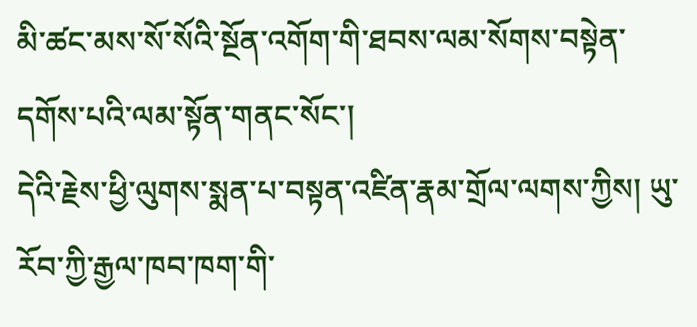མི་ཚང་མས་སོ་སོའི་སྔོན་འགོག་གི་ཐབས་ལམ་སོགས་བསྟེན་དགོས་པའི་ལམ་སྟོན་གནང་སོང་།
དེའི་རྗེས་ཕྱི་ལུགས་སྨན་པ་བསྟན་འཛིན་རྣམ་གྲོལ་ལགས་ཀྱིས། ཡུ་རོབ་ཀྱི་རྒྱལ་ཁབ་ཁག་གི་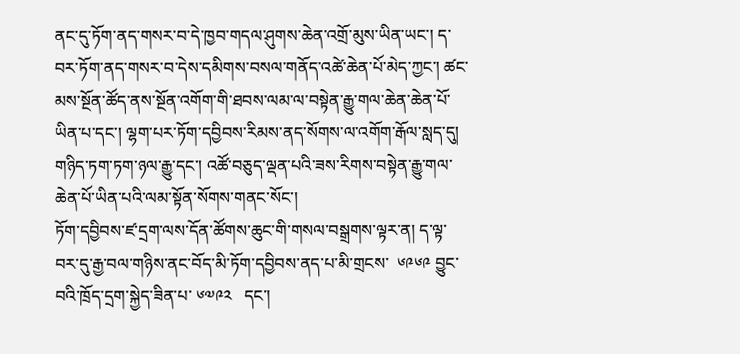ནང་དུ་ཏོག་ནད་གསར་བ་དེ་ཁྱབ་གདལ་ཤུགས་ཆེན་འགྲོ་མུས་ཡིན་ཡང་། ད་བར་ཏོག་ནད་གསར་བ་དེས་དམིགས་བསལ་གནོད་འཚེ་ཆེན་པོ་མེད་ཀྱང་། ཚང་མས་སྔོན་ཚོད་ནས་སྔོན་འགོག་གི་ཐབས་ལམ་ལ་བསྟེན་རྒྱུ་གལ་ཆེན་ཆེན་པོ་ཡིན་པ་དང་། ལྷག་པར་ཏོག་དབྱིབས་རིམས་ནད་སོགས་ལ་འགོག་རྒོལ་སླད་དུ། གཉིད་ཏག་ཏག་ཉལ་རྒྱུ་དང་། འཚོ་བཅུད་ལྡན་པའི་ཟས་རིགས་བསྟེན་རྒྱུ་གལ་ཆེན་པོ་ཡིན་པའི་ལམ་སྟོན་སོགས་གནང་སོང་།
ཏོག་དབྱིབས་ཛ་དྲག་ལས་དོན་ཚོགས་ཆུང་གི་གསལ་བསྒྲགས་ལྟར་ན། ད་ལྟ་བར་དུ་རྒྱ་བལ་གཉིས་ནང་བོད་མི་ཏོག་དབྱིབས་ནད་པ་མི་གྲངས་  ༦༩༦༩ བྱུང་བའི་ཁྲོད་དྲག་སྐྱེད་ཟིན་པ་ ༦༧༩༢   དང་།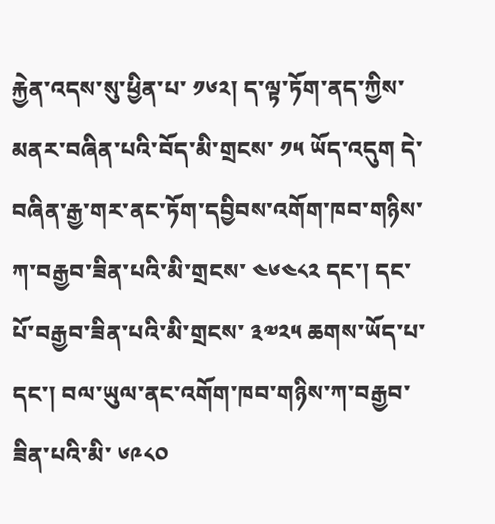རྐྱེན་འདས་སུ་ཕྱིན་པ་ ༡༦༢། ད་ལྟ་ཏོག་ནད་ཀྱིས་མནར་བཞིན་པའི་བོད་མི་གྲངས་ ༡༥ ཡོད་འདུག དེ་བཞིན་རྒྱ་གར་ནང་ཏོག་དབྱིབས་འགོག་ཁབ་གཉིས་ཀ་བརྒྱབ་ཟིན་པའི་མི་གྲངས་ ༤༦༤༨༢ དང་། དང་པོ་བརྒྱབ་ཟིན་པའི་མི་གྲངས་ ༣༧༢༥ ཆགས་ཡོད་པ་དང་། བལ་ཡུལ་ནང་འགོག་ཁབ་གཉིས་ཀ་བརྒྱབ་ཟིན་པའི་མི་ ༦༩༨༠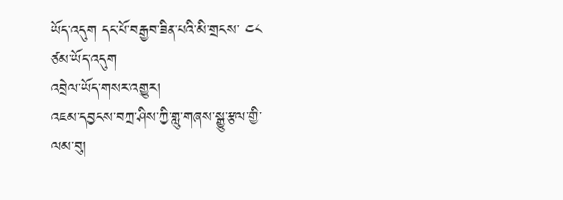ཡོད་འདུག དང་པོ་བརྒྱབ་ཟིན་པའི་མི་གྲངས་ ༤༨  ཙམ་ཡོད་འདུག
འབྲེལ་ཡོད་གསར་འགྱུར།
འཇམ་དབྱངས་བཀྲ་ཤིས་ཀྱི་གླུ་གཞས་སྒྱུ་རྩལ་གྱི་ལམ་བུ།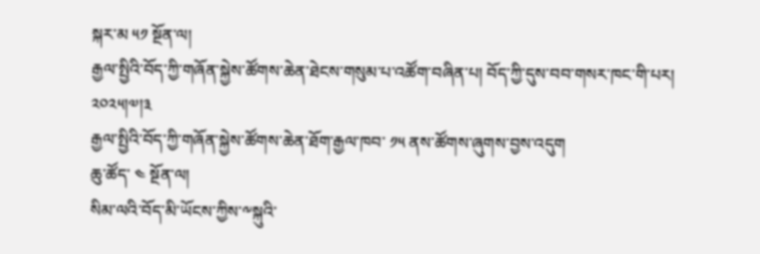སྐར་མ ༥༡ སྔོན་ལ།
རྒྱལ་སྤྱིའི་བོད་ཀྱི་གཞོན་སྐྱེས་ཚོགས་ཆེན་ཐེངས་གསུམ་པ་འཚོག་བཞིན་པ། བོད་ཀྱི་དུས་བབ་གསར་ཁང་གི་པར། ༢༠༢༥།༧།༣
རྒྱལ་སྤྱིའི་བོད་ཀྱི་གཞོན་སྐྱེས་ཚོགས་ཆེན་ཐོག་རྒྱལ་ཁབ་ ༡༥ ནས་ཚོགས་ཞུགས་བྱས་འདུག
ཆུ་ཚོད་ ༤ སྔོན་ལ།
སིམ་ལའི་བོད་མི་ཡོངས་ཀྱིས་༸སྐུའི་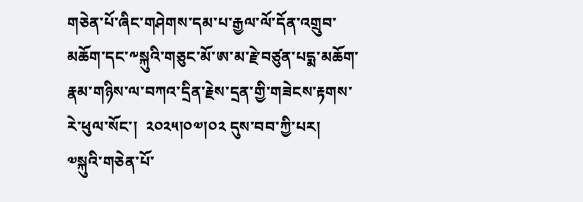གཅེན་པོ་ཞིང་གཤེགས་དམ་པ་རྒྱལ་ལོ་དོན་འགྲུབ་མཆོག་དང་༸སྐུའི་གཅུང་མོ་ཨ་མ་རྗེ་བཙུན་པདྨ་མཆོག་རྣམ་གཉིས་ལ་བཀའ་དྲིན་རྗེས་དྲན་གྱི་གཟེངས་རྟགས་རེ་ཕུལ་སོང་།  ༢༠༢༥།༠༧།༠༢ དུས་བབ་ཀྱི་པར།
༧སྐུའི་གཅེན་པོ་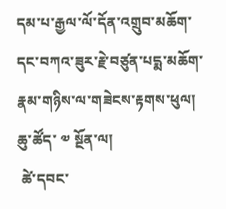དམ་པ་རྒྱལ་ལོ་དོན་འགྲུབ་མཆོག་དང་བཀའ་ཟུར་རྗེ་བཙུན་པདྨ་མཆོག་རྣམ་གཉིས་ལ་གཟེངས་རྟགས་ཕུལ།
ཆུ་ཚོད་ ༧ སྔོན་ལ།
 ཚེ་དབང་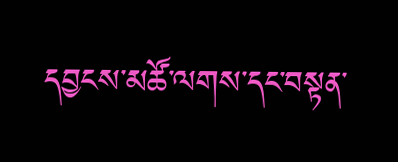དབྱངས་མཚོ་ལགས་དང་བསྟན་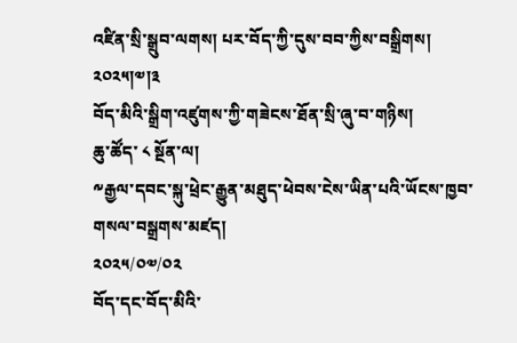འཛིན་སྲི་སྒྲུབ་ལགས། པར་བོད་ཀྱི་དུས་བབ་ཀྱིས་བསྒྲིགས། ༢༠༢༥།༧།༣
བོད་མིའི་སྒྲིག་འཛུགས་ཀྱི་གཟེངས་ཐོན་སྲི་ཞུ་བ་གཉིས།
ཆུ་ཚོད་ ༨ སྔོན་ལ།
༸རྒྱལ་དབང་སྐུ་ཕྲེང་རྒྱུན་མཐུད་ཕེབས་ངེས་ཡིན་པའི་ཡོངས་ཁྱབ་གསལ་བསྒྲགས་མཛད།
༢༠༢༥/༠༧/༠༢
བོད་དང་བོད་མིའི་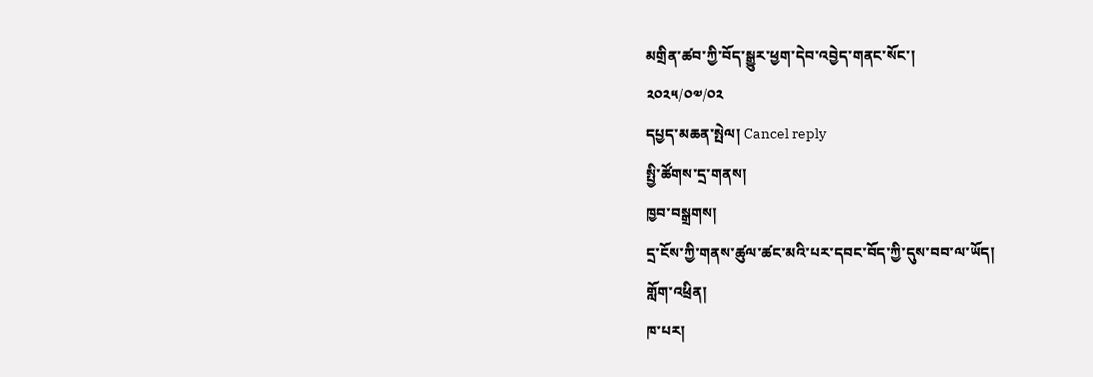མགྲིན་ཚབ་ཀྱི་བོད་སྒྱུར་ཕྱག་དེབ་འབྱེད་གནང་སོང་།
༢༠༢༥/༠༧/༠༢
དཔྱད་མཆན་སྤེལ། Cancel reply
སྤྱི་ཚོགས་དྲ་གནས།
ཁྱབ་བསྒྲགས།
དྲ་ངོས་ཀྱི་གནས་ཚུལ་ཚང་མའི་པར་དབང་བོད་ཀྱི་དུས་བབ་ལ་ཡོད།
གློག་འཕྲིན།
ཁ་པར།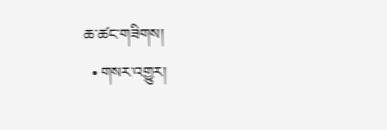ཆ་ཚང་གཟིགས།
  • གསར་འགྱུར།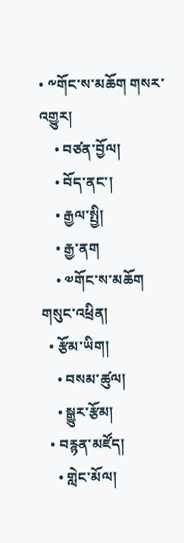• ༸གོང་ས་མཆོག གསར་འགྱུར།
    • བཙན་བྱོལ།
    • བོད་ནང་།
    • རྒྱལ་སྤྱི།
    • རྒྱ་ནག
    • ༧གོང་ས་མཆོག གསུང་འཕྲིན།
  • རྩོམ་ཡིག།
    • བསམ་ཚུལ།
    • སྒྱུར་རྩོམ།
  • བརྙན་མཛོད།
    • གླེང་མོལ།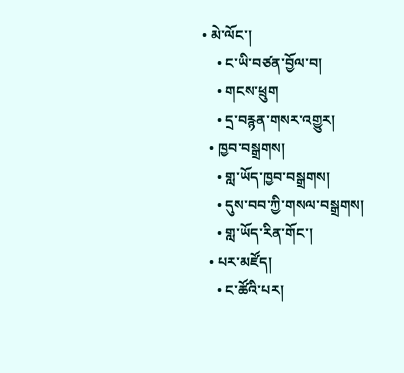• མེ་ལོང་།
    • ང་ཡི་བཙན་བྱོལ་བ།
    • གངས་ཕྲུག
    • དྲ་བརྙན་གསར་འགྱུར།
  • ཁྱབ་བསྒྲགས།
    • གླ་ཡོད་ཁྱབ་བསྒྲགས།
    • དུས་བབ་ཀྱི་གསལ་བསྒྲགས།
    • གླ་ཡོད་རིན་གོང་།
  • པར་མཛོད།
    • ང་ཚོའི་པར།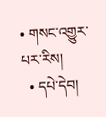• གསང་འགྱུར་པར་རིས།
  • དཔེ་དེབ།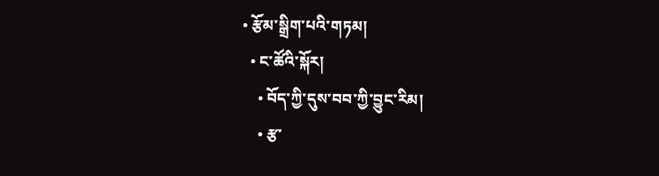• རྩོམ་སྒྲིག་པའི་གཏམ།
  • ང་ཚོའི་སྐོར།
    • བོད་ཀྱི་དུས་བབ་ཀྱི་བྱུང་རིམ།
    • རྩ་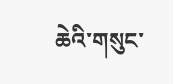ཆེའི་གསུང་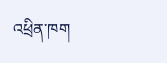འཕྲིན་ཁག